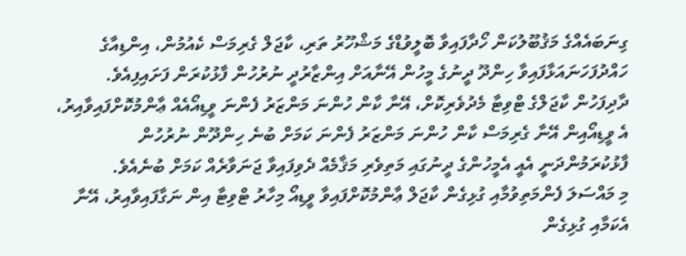ގިނަބައެއްގެ މަޤުބޫލުކަން ހޯދާފައިވާ ބޮލީވުޑްގެ މަޝްހޫރު ތަރި، ކާޖަލް ގެރިމަސް ކެއުމުން، އިންޑިއާގެ ހައްދުފަހަނައަޅާފައިވާ ހިންދޫ ދީނުގެ މީހުން އޭނާއަށް އިންޒާރުދީ ނުރުހުން ފާޅުކުރަން ފަށައިފިއެވެ.
ދާދިފަހުން ކާޖަލްގެ ޓްވިޓާ މެދުވެރިކޮށް، އޭނާ ކާން ހުންނަ މަންޒަރު ފެންނަ ވީޑިއޯއެއް ޢާންމުކޮށްފައިވާއިރު، އެ ވީޑިއޯއިން އޭނާ ގެރިމަސް ކާން ހުންނަ މަންޒަރު ފެންނަ ކަމަށް ބުނެ ހިންދޫން ނުރުހުން ފާޅުކުރަމުންދަނީ އެއީ އެމީހުންގެ ދީނުގައި މަތިވެރި މަޤާމެއް ދެވިފައިވާ ޖަނަވާރެއް ކަމަށް ބުނެއެވެ.
މި މައްސަލަ ފެންމަތިވުމާއި ގުޅިގެން ކާޖަލް ޢާންމުކޮށްފައިވާ ވީޑިއޯ މިހާރު ޓްވިޓާ އިން ނަގާފައިވާއިރު، އޭނާ އެކަމާއި ގުޅިގެން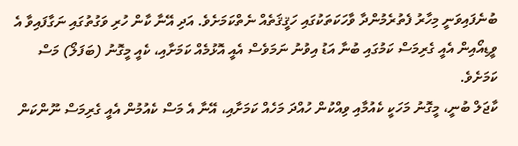ބުނެފައިވަނީ މިހާރު ފެތުރެމުންދާ ވާހަކަތަކުގައި ހަޤީޤަތެއް ނެތްކަމަށެވެ. އަދި އޭނާ ކާން ހުރި ވަގުތުގައި ނަގާފައިވާ އެ ވީޑިއޯއިން އެއީ ގެރިމަސް ކަމުގައި ބުނާ އަޑު އިވުނު ނަމަވެސް އެއީ އޮޅުމެއް ކަމަށާއި، ކެއީ މީގޮނު (ބަފަލޯ) މަސް ކަމަށެވެ.
ކާޖަލް ބުނީ، މީގޮނު މަހަކީ ކެއުމާއި ވިއްކުން ހުއްދަ މަހެއް ކަމަށާއި، އޭނާ އެ މަސް ކެއުމުން އެއީ ގެރިމަސް ނޫންކަން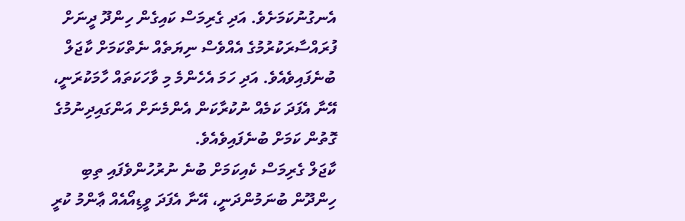އެނގުނުކަމަށެވެ. އަދި ގެރިމަސް ކައިގެން ހިންދޫ ދީނަށް ފުރައްސާރަކުރުމުގެ އެއްވެސް ނިޔަތެއް ނެތްކަމަށް ކާޖަލް ބުނެފައިވެއެވެ. އަދި ހަމަ އެހެންމެ މި ވާހަކަތައް ހާމަކުރަނީ، އޭނާ އެފަދަ ކަމެއް ނުކުރާކަން އެންމެނަށް އަންގައިދިނުމުގެ ގޮތުން ކަމަށް ބުނެފައިވެއެވެ.
ކާޖަލް ގެރިމަސް ކެއިކަމަށް ބުނެ ނުރުހުންވެފައި ތިބި ހިންދޫން ބުނަމުންދަނީ، އޭނާ އެފަދަ ވީޑިއޯއެއް ޢާންމު ކުރީ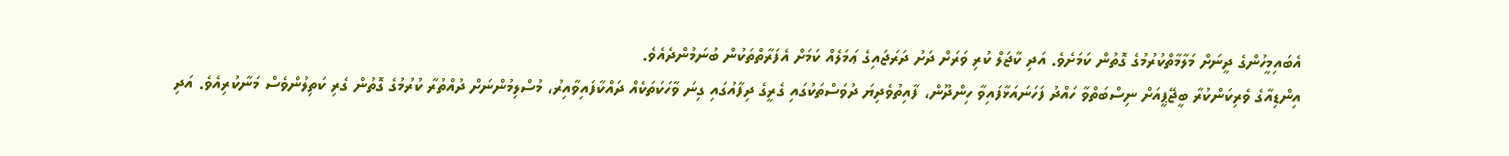އެބައިމީހުންގެ ދީނަށް މަލާމާތްކުރުމުގެ ގޮތުން ކަމަށެވެ. އަދި ކާޖަލް ކުރި ވަރަށް ދަށު ދަރަޖައިގެ ޢަމަލެއް ކަމަށް އެފަރާތްތަކުން ބުނަމުންދެއެވެ.
އިންޑިއާގެ ވެރިކަންކުރާ ބީޖޭޕީއަށް ނިސްބަތްވާ ހައްދު ފަހަނައަޅާފައިވާ ހިންދޫން، ފާއިތުވެދިޔަ ދުވަސްތަކުގައި ގެރީގެ ދިފާއުގައި ގިނަ ވާހަކަތަކެއް ދައްކާފައިވާއިރު، މުސްލިމުންނަށް ދުއްތުރާ ކުރުމުގެ ގޮތުން ގެރި ކަތިލުންވެސް މަނާކުރިއެވެ. އަދި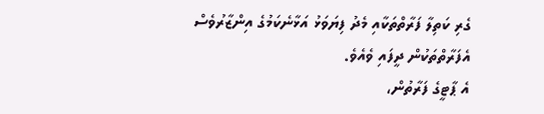ގެރި ކަތިލާ ފަރާތްތަކާއި މެދު ފިޔަވަޅު އަޅާނެކަމުގެ އިންޒާރުވެސް އެފަރާތްތަކުން ދީފައި ވެއެވެ.
އެ ޕާޓީގެ ފަރާތުން،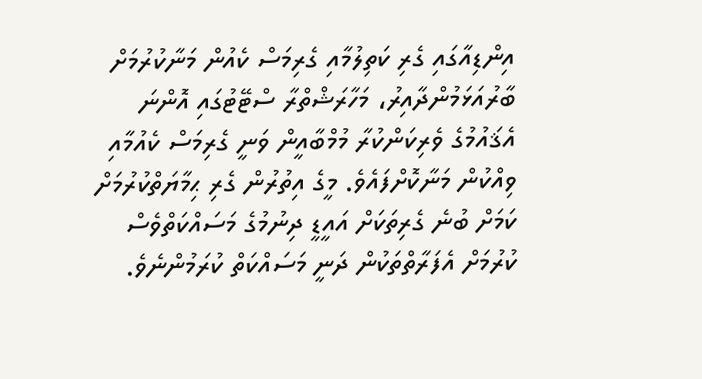އިންޑިއާގައި ގެރި ކަތިލުމާއި ގެރިމަސް ކެއުން މަނާކުރުމަށް ބާރުއަޅަމުންދާއިރު، މަހާރަޝްތްރާ ސްޓޭޓުގައި އޮންނަ އެޤައުމުގެ ވެރިކަންކުރާ މުމްބާއީން ވަނީ ގެރިމަސް ކެއުމާއި ވިއްކުން މަނާކޮށްފައެވެ. މީގެ އިތުރުން ގެރި ޙިމާޔަތްކުރުމަށް ކަމަށް ބުނެ ގެރިތަކަށް އައީޑީ ދިނުމުގެ މަސައްކަތްވެސް ކުރުމަށް އެފަރާތްތަކުން ދަނީ މަސައްކަތް ކުރަމުންނެވެ.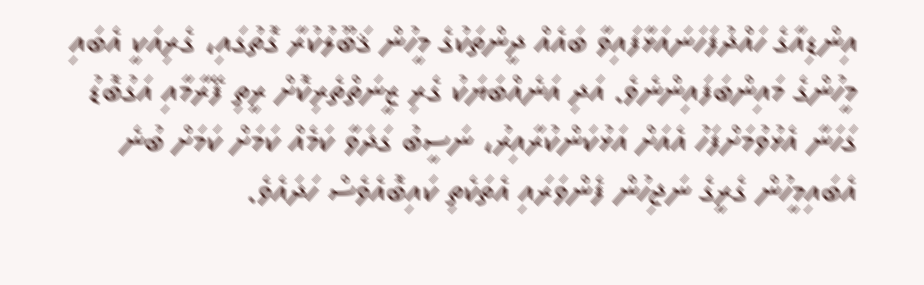އިންޑިއާގެ ހައްދުފަހަނައަޅާފައިވާ ބައެއް ދީންތަކުގެ މީހުން ޤަބޫލުކުރާ ގޮތުގައި، ގެރިއަކީ އެބައި މީހުންގެ މައިންބަފައިންނެވެ. އަދި އަނެއްބަޔަކު ގެރި ޒީނަތްތެރިކޮށް ރީތި ފޭރާމާއި އަގުބޮޑު ގަހަނާ އެޅުވުމަށްފަހު އެއަށް އަޅުކަންކުރާއިރު، ނަސީބު ގަދަވާ ކަމެއް ކަމަށް ކަމަށް ބުނެ އެބައިމީހުން ގެރީގެ ނަޖިހުން ފެންވަރައި އެތަކެތި ކައިބޮއެވެސް ހަދައެވެ.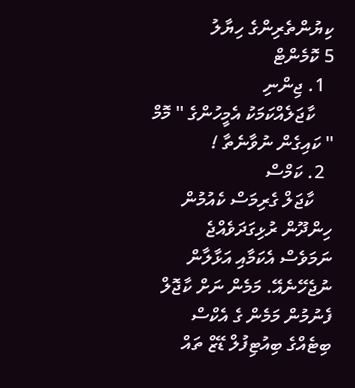ކިޔުންތެރިންގެ ހިޔާލު
5 ކޮމެންޓް
  1. ޖިންނި
    ކާޖަލެއްކަމަކު އެމީހުންގެ '' މޮމް '' ކައިގެން ނުވާނެތާ !
  2. ކަމްސް
    ކާޖަލް ގެރިމަސް ކެއުމުން ހިންދޫން ރުޅިގަދަވެއްޖެ ނަމަވެސް އެކަމާއި އަޅާލާން ނުޖެހޭނެއޭ. މަމެން ނަށް ކާޖޮލް ފެނުމުން މަމެން ގެ އެކްސް ބިޓެއްގެ ބިއުޓިފުލް ޑޭޒް ތައް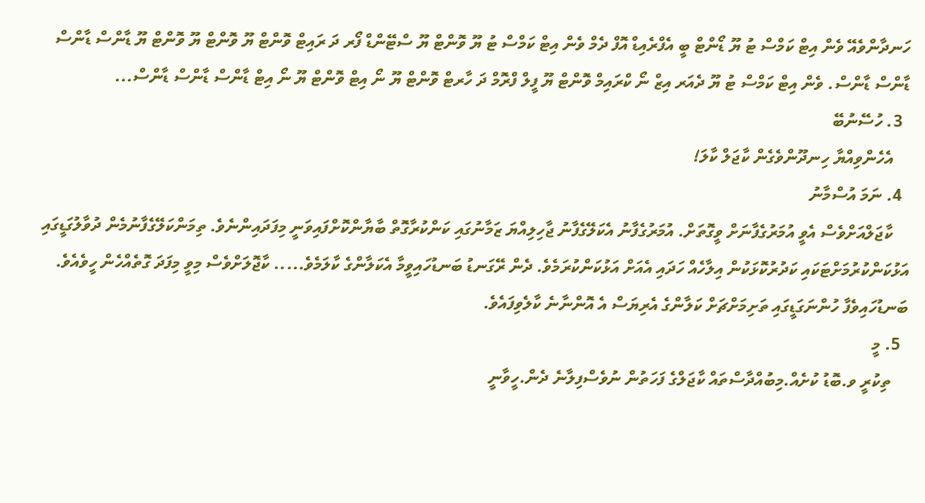ހަނދާންވެއޭ ވެން އިޓް ކަމްސް ޓު ޔޫ ޑޯންޓް ބީ އެފްރެއިޑް އޮފް ދެމް ވެން އިޓް ކަމްސް ޓު ޔޫ ވޮންޓް ޔޫ ސްޓޭންޑް ފޯރ ދަ ރައިޓް ވޮންޓް ޔޫ ވޮންޓް ޔޫ ވޮންޓް ޔޫ ޑާންސް ޑާންސް ޑާންސް ޑާންސް. ވެން އިޓް ކަމްސް ޓު ޔޫ ދެއަރ އިޒް ނޯ ކްރައިމް ވޮންޓް ޔޫ ފީލް ފްރޮމް ދަ ހާރޓް ވޮންޓް ޔޫ ނޯ އިޓް ވޮންޓް ޔޫ ނޯ އިޓް ޑާންސް ޑާންސް ޑާންސް...
  3. ހުސޭނުބޭ
    އެހެންވިއްޔާ ހިނދޫންވެގެން ކާޖަލް ކާލަ!
  4. ނަމަ އުސްމާނު
    ކާޖަލްއަށްވެސް އެވީ އުމަރުގެފާނަށް ވީގޮތަށް. އުމަރުގެފާނު އެކަލޭގެފާނު ޖާހިލިއްޔަ ޒަމާނުގައި ކަންކުރާގޮތް ބާޔާންކޮށްފައިވަނީ މިފަދައިންނެވެ. ތިމަންކަލޭގެފާނުމެން ދުވާލުގަޑީގައި އަޅުކަންކުރުމަށްޓަކައި ކަދުރުކޮޅަކުން އިލާހެއް ހަދައި އެއަށް އަޅުކަންކުރަމެވެ. ދެން ރޭގަނޑު ބަނޑުހައިވީމާ އެކަލާންގެ ކާލަމެވެ..... ކާޖޮލަށްވެސް މިވީ މިފަދަ ގޮތެއްހެން ހީވެއެވެ. ބަނޑުހައިވެފާ ހުންނަގަޑީގައި ތަށިމަށްޗަށް ކަލާންގެ އެރިޔަސް އެ އޮންނާނެ ކާލެވިފައެވެ.
  5. މީ
    ތިކުރީ ވ.ބޮޑު ކުށެއް.މިބުއްދާސްތައް ކާޖަލްގެ ފަހަތުން ނުވެސްފިލާނެ ދެން.ހީވާނީ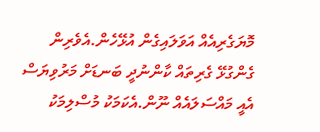މޮޔަގެރިއެއް އަވަލައިގެން އުޅޭހެން.އެވެރިން ގެންގުޅޭ ގެރިތައް ކާންނުދީ ބަނޑަށް މަރުވިޔަސް އެއީ މައްސަލައެއް ނޫން.އެކަމަކު މުސްލިމަކު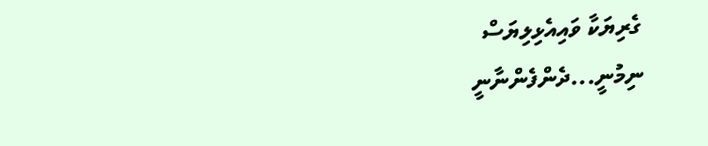ގެރިޔަކާ ވައިއެޅިލިޔަސް ނިމުނީ...ދެންފެންނާނީ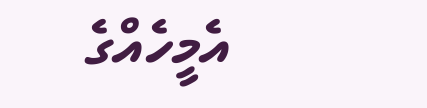އެމީހެއްގެ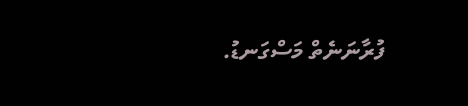ފުރާނަނެތް މަސްގަނޑު.